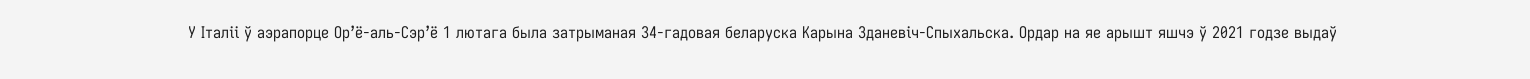У Італіі ў аэрапорце Ор’ё-аль-Сэр’ё 1 лютага была затрыманая 34-гадовая беларуска Карына Зданевіч-Спыхальска. Ордар на яе арышт яшчэ ў 2021 годзе выдаў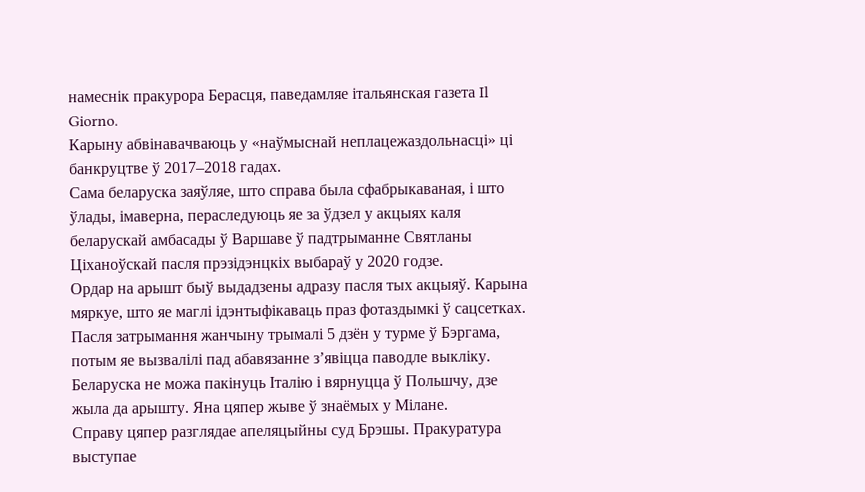намеснік пракурора Берасця, паведамляе італьянская газета Il Giorno.
Карыну абвінавачваюць у «наўмыснай неплацежаздольнасці» ці банкруцтве ў 2017–2018 гадах.
Сама беларуска заяўляе, што справа была сфабрыкаваная, і што ўлады, імаверна, пераследуюць яе за ўдзел у акцыях каля беларускай амбасады ў Варшаве ў падтрыманне Святланы Ціханоўскай пасля прэзідэнцкіх выбараў у 2020 годзе.
Ордар на арышт быў выдадзены адразу пасля тых акцыяў. Карына мяркуе, што яе маглі ідэнтыфікаваць праз фотаздымкі ў сацсетках.
Пасля затрымання жанчыну трымалі 5 дзён у турме ў Бэргама, потым яе вызвалілі пад абавязанне з’явіцца паводле выкліку. Беларуска не можа пакінуць Італію і вярнуцца ў Польшчу, дзе жыла да арышту. Яна цяпер жыве ў знаёмых у Мілане.
Справу цяпер разглядае апеляцыйны суд Брэшы. Пракуратура выступае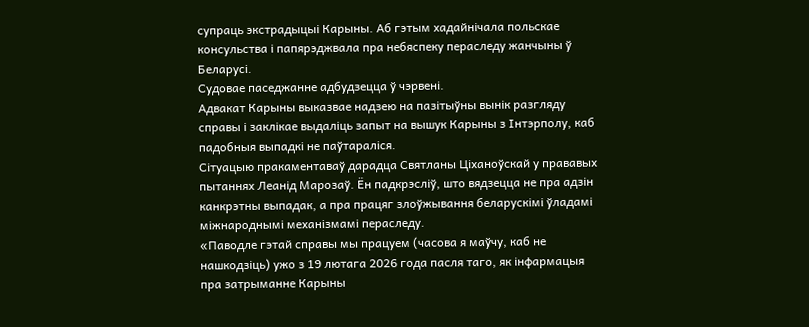супраць экстрадыцыі Карыны. Аб гэтым хадайнічала польскае консульства і папярэджвала пра небяспеку пераследу жанчыны ў Беларусі.
Судовае паседжанне адбудзецца ў чэрвені.
Адвакат Карыны выказвае надзею на пазітыўны вынік разгляду справы і заклікае выдаліць запыт на вышук Карыны з Інтэрполу, каб падобныя выпадкі не паўтараліся.
Сітуацыю пракаментаваў дарадца Святланы Ціханоўскай у прававых пытаннях Леанід Марозаў. Ён падкрэсліў, што вядзецца не пра адзін канкрэтны выпадак, а пра працяг злоўжывання беларускімі ўладамі міжнароднымі механізмамі пераследу.
«Паводле гэтай справы мы працуем (часова я маўчу, каб не нашкодзіць) ужо з 19 лютага 2026 года пасля таго, як інфармацыя пра затрыманне Карыны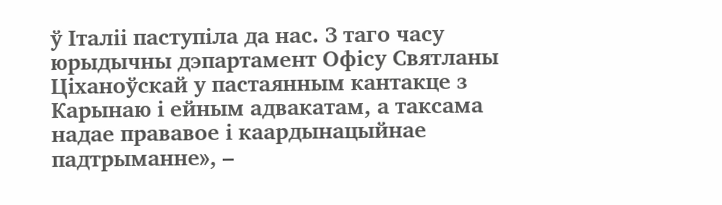ў Італіі паступіла да нас. З таго часу юрыдычны дэпартамент Офісу Святланы Ціханоўскай у пастаянным кантакце з Карынаю і ейным адвакатам, а таксама надае прававое і каардынацыйнае падтрыманне», –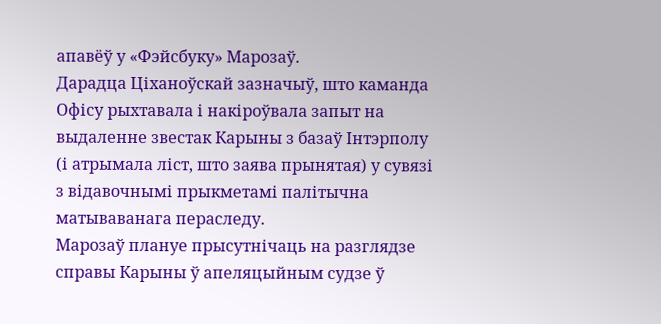апавёў у «Фэйсбуку» Марозаў.
Дарадца Ціханоўскай зазначыў, што каманда Офісу рыхтавала і накіроўвала запыт на выдаленне звестак Карыны з базаў Інтэрполу (і атрымала ліст, што заява прынятая) у сувязі з відавочнымі прыкметамі палітычна матываванага пераследу.
Марозаў плануе прысутнічаць на разглядзе справы Карыны ў апеляцыйным судзе ў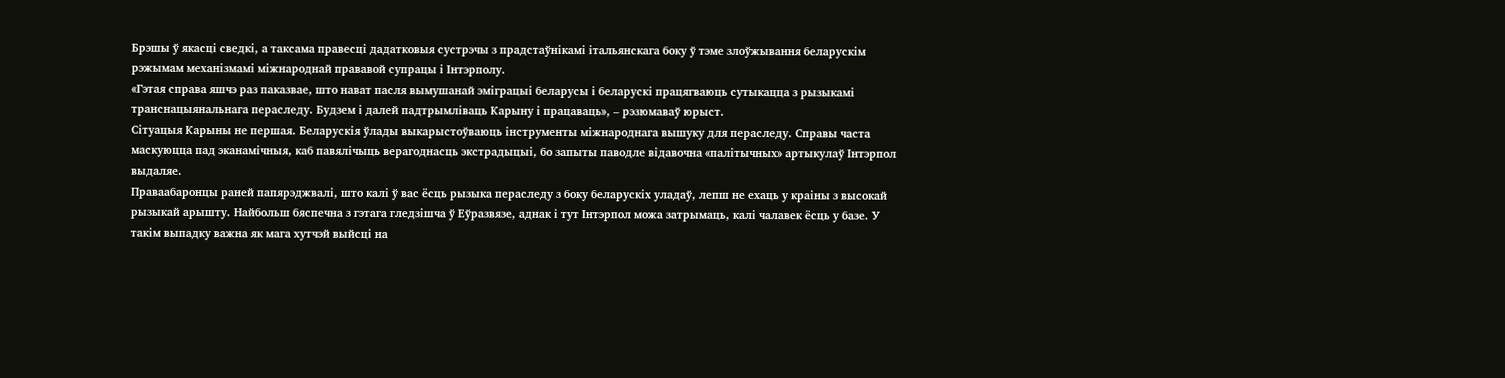Брэшы ў якасці сведкі, а таксама правесці дадатковыя сустрэчы з прадстаўнікамі італьянскага боку ў тэме злоўжывання беларускім рэжымам механізмамі міжнароднай прававой супрацы і Інтэрполу.
«Гэтая справа яшчэ раз паказвае, што нават пасля вымушанай эміграцыі беларусы і беларускі працягваюць сутыкацца з рызыкамі транснацыянальнага пераследу. Будзем і далей падтрымліваць Карыну і працаваць», – рэзюмаваў юрыст.
Сітуацыя Карыны не першая. Беларускія ўлады выкарыстоўваюць інструменты міжнароднага вышуку для пераследу. Справы часта маскуюцца пад эканамічныя, каб павялічыць верагоднасць экстрадыцыі, бо запыты паводле відавочна «палітычных» артыкулаў Інтэрпол выдаляе.
Праваабаронцы раней папярэджвалі, што калі ў вас ёсць рызыка пераследу з боку беларускіх уладаў, лепш не ехаць у краіны з высокай рызыкай арышту. Найбольш бяспечна з гэтага гледзішча ў Еўразвязе, аднак і тут Інтэрпол можа затрымаць, калі чалавек ёсць у базе. У такім выпадку важна як мага хутчэй выйсці на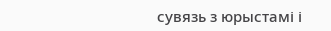сувязь з юрыстамі і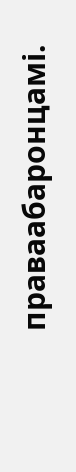праваабаронцамі.